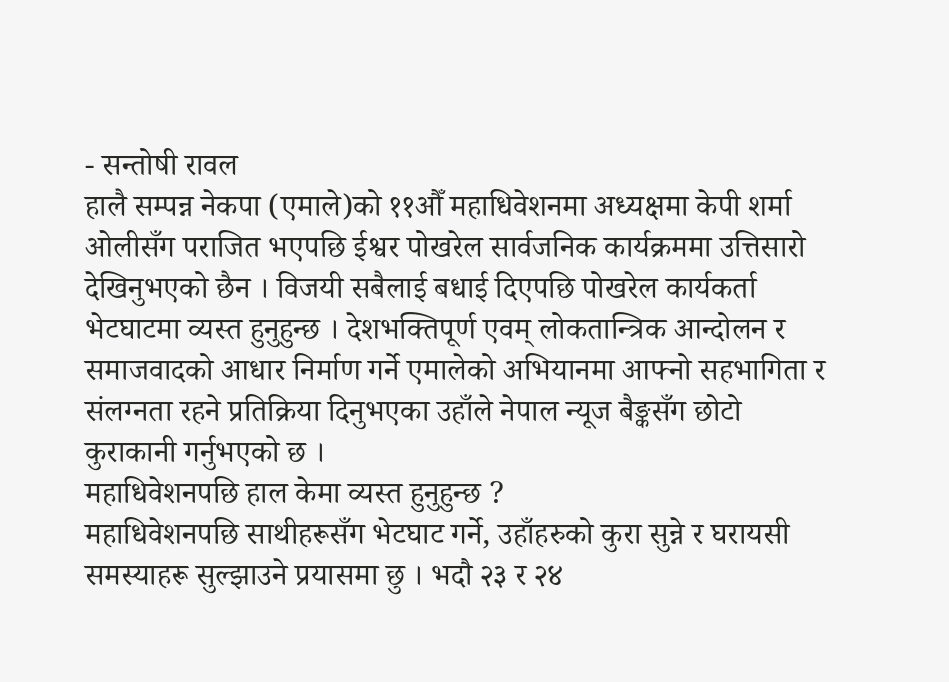- सन्तोषी रावल
हालै सम्पन्न नेकपा (एमाले)को ११औँ महाधिवेशनमा अध्यक्षमा केपी शर्मा ओलीसँग पराजित भएपछि ईश्वर पोखरेल सार्वजनिक कार्यक्रममा उत्तिसारो देखिनुभएको छैन । विजयी सबैलाई बधाई दिएपछि पोखरेल कार्यकर्ता भेटघाटमा व्यस्त हुनुहुन्छ । देशभक्तिपूर्ण एवम् लोकतान्त्रिक आन्दोलन र समाजवादको आधार निर्माण गर्ने एमालेको अभियानमा आफ्नो सहभागिता र संलग्नता रहने प्रतिक्रिया दिनुभएका उहाँले नेपाल न्यूज बैङ्कसँग छोटो कुराकानी गर्नुभएको छ ।
महाधिवेशनपछि हाल केमा व्यस्त हुनुहुन्छ ?
महाधिवेशनपछि साथीहरूसँग भेटघाट गर्ने, उहाँहरुको कुरा सुन्ने र घरायसी समस्याहरू सुल्झाउने प्रयासमा छु । भदौ २३ र २४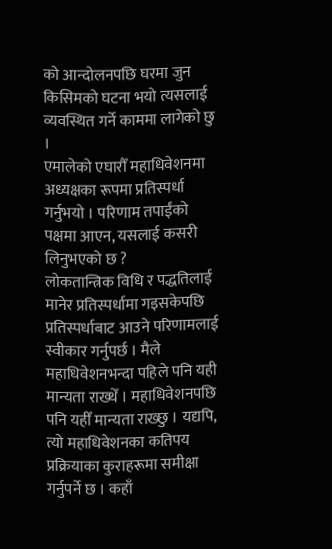को आन्दोलनपछि घरमा जुन किसिमको घटना भयो त्यसलाई व्यवस्थित गर्ने काममा लागेको छु ।
एमालेको एघारौँ महाधिवेशनमा अध्यक्षका रूपमा प्रतिस्पर्धा गर्नुभयो । परिणाम तपाईंको पक्षमा आएन, यसलाई कसरी लिनुभएको छ ?
लोकतान्त्रिक विधि र पद्धतिलाई मानेर प्रतिस्पर्धामा गइसकेपछि प्रतिस्पर्धाबाट आउने परिणामलाई स्वीकार गर्नुपर्छ । मैले महाधिवेशनभन्दा पहिले पनि यही मान्यता राख्थेँ । महाधिवेशनपछि पनि यहीँ मान्यता राख्छु । यद्यपि, त्यो महाधिवेशनका कतिपय प्रक्रियाका कुराहरूमा समीक्षा गर्नुपर्ने छ । कहाँ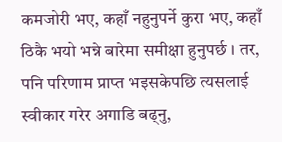कमजोरी भए, कहाँ नहुनुपर्ने कुरा भए, कहाँ ठिकै भयो भन्ने बारेमा समीक्षा हुनुपर्छ । तर, पनि परिणाम प्राप्त भइसकेपछि त्यसलाई स्वीकार गरेर अगाडि बढ्नु,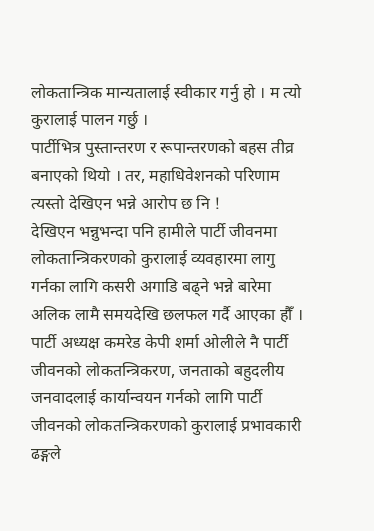लोकतान्त्रिक मान्यतालाई स्वीकार गर्नु हो । म त्यो कुरालाई पालन गर्छु ।
पार्टीभित्र पुस्तान्तरण र रूपान्तरणको बहस तीव्र बनाएको थियो । तर, महाधिवेशनको परिणाम त्यस्तो देखिएन भन्ने आरोप छ नि !
देखिएन भन्नुभन्दा पनि हामीले पार्टी जीवनमा लोकतान्त्रिकरणको कुरालाई व्यवहारमा लागु गर्नका लागि कसरी अगाडि बढ्ने भन्ने बारेमा अलिक लामै समयदेखि छलफल गर्दै आएका हौँ । पार्टी अध्यक्ष कमरेड केपी शर्मा ओलीले नै पार्टी जीवनको लोकतन्त्रिकरण, जनताको बहुदलीय जनवादलाई कार्यान्वयन गर्नको लागि पार्टी जीवनको लोकतन्त्रिकरणको कुरालाई प्रभावकारी ढङ्गले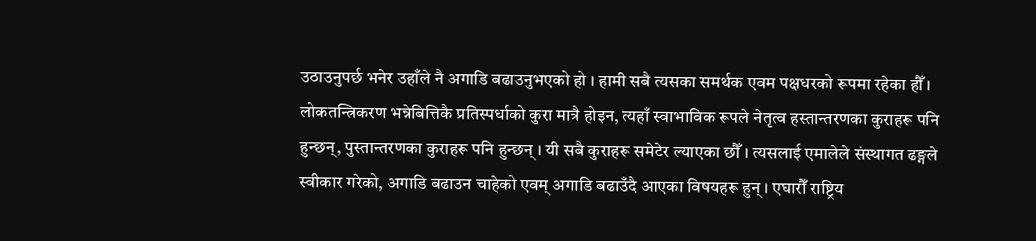उठाउनुपर्छ भनेर उहाँले नै अगाडि बढाउनुभएको हो । हामी सबै त्यसका समर्थक एवम पक्षधरको रूपमा रहेका हौँ । लोकतन्त्रिकरण भन्नेबित्तिकै प्रतिस्पर्धाको कुरा मात्रै होइन, त्यहाँ स्वाभाविक रूपले नेतृत्व हस्तान्तरणका कुराहरू पनि हुन्छन्, पुस्तान्तरणका कुराहरू पनि हुन्छन् । यी सबै कुराहरू समेटेर ल्याएका छौँ । त्यसलाई एमालेले संस्थागत ढङ्गले स्वीकार गरेको, अगाडि बढाउन चाहेको एवम् अगाडि बढाउँदै आएका विषयहरू हुन् । एघारौँ राष्ट्रिय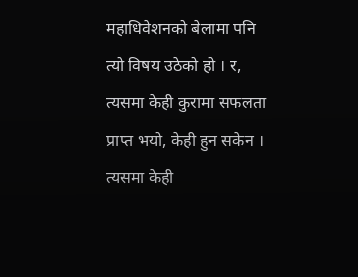महाधिवेशनको बेलामा पनि त्यो विषय उठेको हो । र, त्यसमा केही कुरामा सफलता प्राप्त भयो, केही हुन सकेन । त्यसमा केही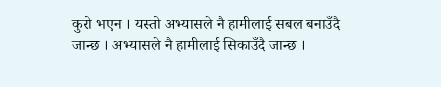कुरो भएन । यस्तो अभ्यासले नै हामीलाई सबल बनाउँदै जान्छ । अभ्यासले नै हामीलाई सिकाउँदै जान्छ ।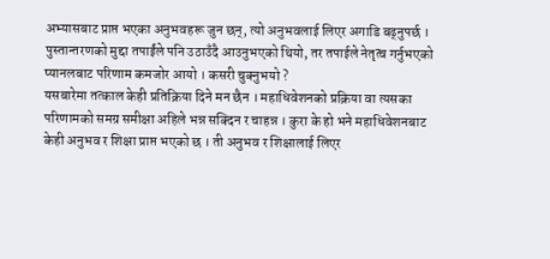अभ्यासबाट प्राप्त भएका अनुभवहरू जुन छन्, त्यो अनुभवलाई लिएर अगाडि बढ्नुपर्छ ।
पुस्तान्तरणको मुद्दा तपाईंले पनि उठाउँदै आउनुभएको थियो, तर तपाईले नेतृत्व गर्नुभएको प्यानलबाट परिणाम कमजोर आयो । कसरी चुक्नुभयो ?
यसबारेमा तत्काल केही प्रतिक्रिया दिने मन छैन । महाधिवेशनको प्रक्रिया वा त्यसका परिणामको समग्र समीक्षा अहिले भन्न सक्दिन र चाहन्न । कुरा के हो भने महाधिवेशनबाट केही अनुभव र शिक्षा प्राप्त भएको छ । ती अनुभव र शिक्षालाई लिएर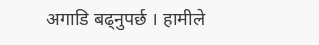अगाडि बढ्नुपर्छ । हामीले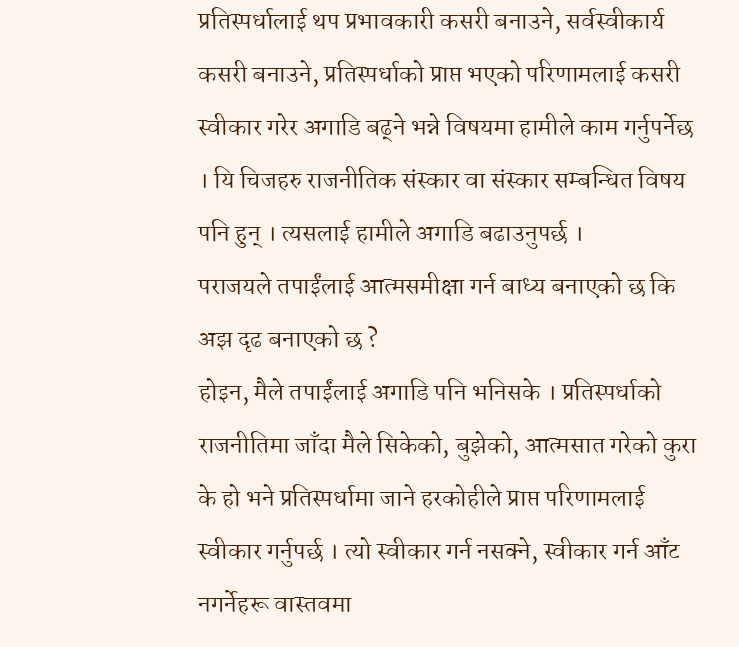प्रतिस्पर्धालाई थप प्रभावकारी कसरी बनाउने, सर्वस्वीकार्य कसरी बनाउने, प्रतिस्पर्धाको प्राप्त भएको परिणामलाई कसरी स्वीकार गरेर अगाडि बढ्ने भन्ने विषयमा हामीले काम गर्नुपर्नेछ । यि चिजहरु राजनीतिक संस्कार वा संस्कार सम्बन्धित विषय पनि हुन् । त्यसलाई हामीले अगाडि बढाउनुपर्छ ।
पराजयले तपाईंलाई आत्मसमीक्षा गर्न बाध्य बनाएको छ कि अझ दृढ बनाएको छ ?
होइन, मैले तपाईंलाई अगाडि पनि भनिसके । प्रतिस्पर्धाको राजनीतिमा जाँदा मैले सिकेको, बुझेको, आत्मसात गरेको कुरा के हो भने प्रतिस्पर्धामा जाने हरकोहीले प्राप्त परिणामलाई स्वीकार गर्नुपर्छ । त्यो स्वीकार गर्न नसक्ने, स्वीकार गर्न आँट नगर्नेहरू वास्तवमा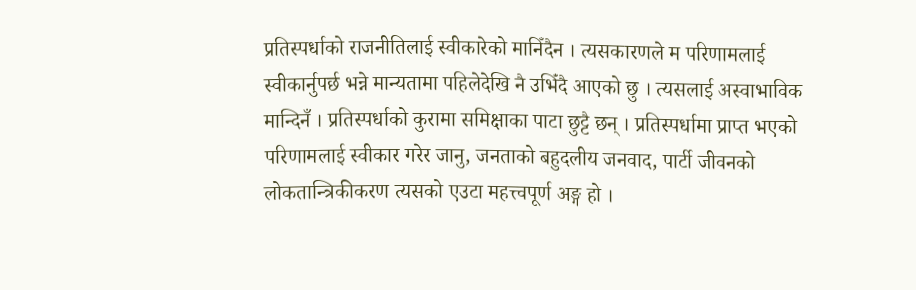प्रतिस्पर्धाको राजनीतिलाई स्वीकारेको मानिँदैन । त्यसकारणले म परिणामलाई स्वीकार्नुपर्छ भन्ने मान्यतामा पहिलेदेखि नै उभिँदै आएको छु । त्यसलाई अस्वाभाविक मान्दिनँ । प्रतिस्पर्धाको कुरामा समिक्षाका पाटा छुट्टै छन् । प्रतिस्पर्धामा प्राप्त भएको परिणामलाई स्वीकार गरेर जानु, जनताको बहुदलीय जनवाद, पार्टी जीवनको लोकतान्त्रिकीकरण त्यसको एउटा महत्त्वपूर्ण अङ्ग हो ।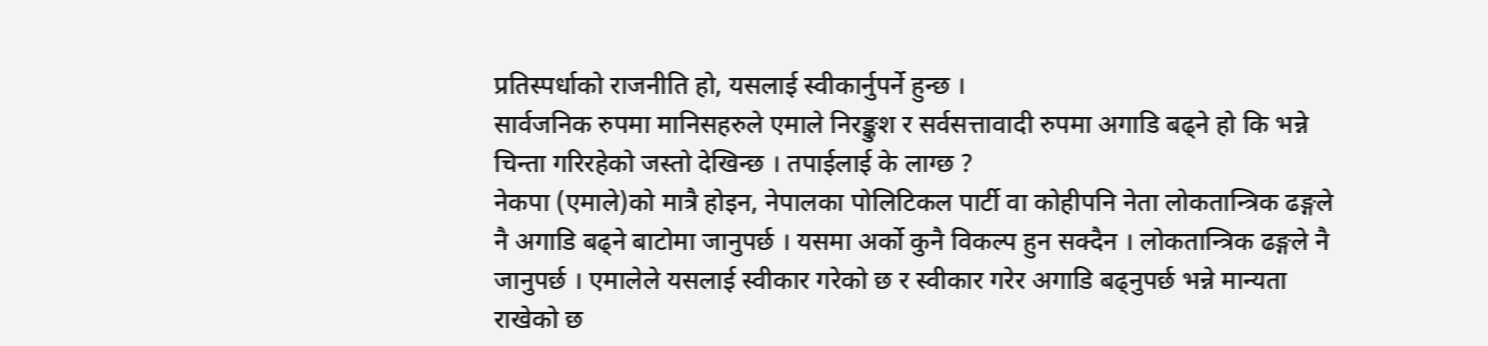प्रतिस्पर्धाको राजनीति हो, यसलाई स्वीकार्नुपर्ने हुन्छ ।
सार्वजनिक रुपमा मानिसहरुले एमाले निरङ्कुश र सर्वसत्तावादी रुपमा अगाडि बढ्ने हो कि भन्ने चिन्ता गरिरहेको जस्तो देखिन्छ । तपाईलाई के लाग्छ ?
नेकपा (एमाले)को मात्रै होइन, नेपालका पोलिटिकल पार्टी वा कोहीपनि नेता लोकतान्त्रिक ढङ्गले नै अगाडि बढ्ने बाटोमा जानुपर्छ । यसमा अर्को कुनै विकल्प हुन सक्दैन । लोकतान्त्रिक ढङ्गले नै जानुपर्छ । एमालेले यसलाई स्वीकार गरेको छ र स्वीकार गरेर अगाडि बढ्नुपर्छ भन्ने मान्यता राखेको छ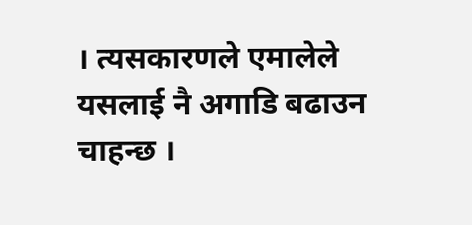। त्यसकारणले एमालेले यसलाई नै अगाडि बढाउन चाहन्छ ।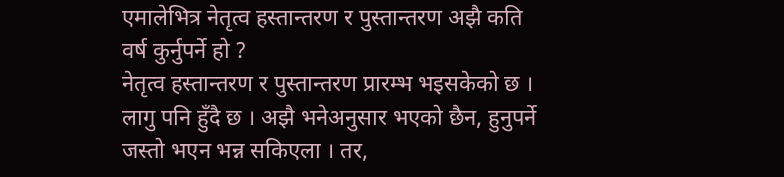एमालेभित्र नेतृत्व हस्तान्तरण र पुस्तान्तरण अझै कति वर्ष कुर्नुपर्ने हो ?
नेतृत्व हस्तान्तरण र पुस्तान्तरण प्रारम्भ भइसकेको छ । लागु पनि हुँदै छ । अझै भनेअनुसार भएको छैन, हुनुपर्ने जस्तो भएन भन्न सकिएला । तर,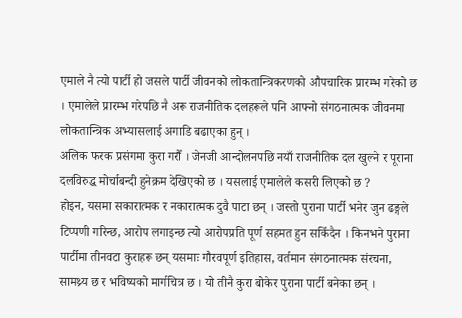एमाले नै त्यो पार्टी हो जसले पार्टी जीवनको लोकतान्त्रिकरणको औपचारिक प्रारम्भ गरेको छ । एमालेले प्रारम्भ गरेपछि नै अरू राजनीतिक दलहरूले पनि आफ्नो संगठनात्मक जीवनमा लोकतान्त्रिक अभ्यासलाई अगाडि बढाएका हुन् ।
अलिक फरक प्रसंगमा कुरा गरौँ । जेनजी आन्दोलनपछि नयाँ राजनीतिक दल खुल्ने र पूराना दलविरुद्ध मोर्चाबन्दी हुनेक्रम देखिएको छ । यसलाई एमालेले कसरी लिएको छ ?
होइन, यसमा सकारात्मक र नकारात्मक दुवै पाटा छन् । जस्तो पुराना पार्टी भनेर जुन ढङ्गले टिप्पणी गरिन्छ, आरोप लगाइन्छ त्यो आरोपप्रति पूर्ण सहमत हुन सकिँदैन । किनभने पुराना पार्टीमा तीनवटा कुराहरू छन् यसमाः गौरवपूर्ण इतिहास, वर्तमान संगठनात्मक संरचना, सामथ्र्य छ र भविष्यको मार्गचित्र छ । यो तीनै कुरा बोकेर पुराना पार्टी बनेका छन् ।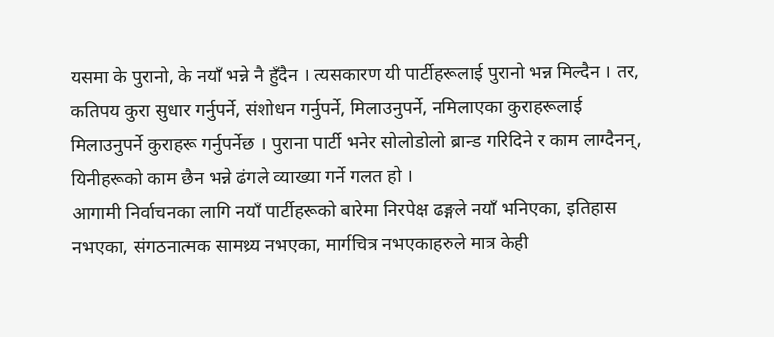यसमा के पुरानो, के नयाँ भन्ने नै हुँदैन । त्यसकारण यी पार्टीहरूलाई पुरानो भन्न मिल्दैन । तर, कतिपय कुरा सुधार गर्नुपर्ने, संशोधन गर्नुपर्ने, मिलाउनुपर्ने, नमिलाएका कुराहरूलाई मिलाउनुपर्ने कुराहरू गर्नुपर्नेछ । पुराना पार्टी भनेर सोलोडोलो ब्रान्ड गरिदिने र काम लाग्दैनन्, यिनीहरूको काम छैन भन्ने ढंगले व्याख्या गर्ने गलत हो ।
आगामी निर्वाचनका लागि नयाँ पार्टीहरूको बारेमा निरपेक्ष ढङ्गले नयाँ भनिएका, इतिहास नभएका, संगठनात्मक सामथ्र्य नभएका, मार्गचित्र नभएकाहरुले मात्र केही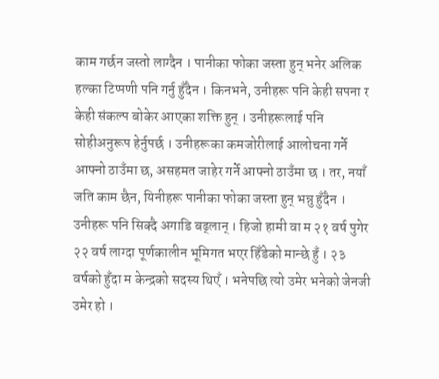काम गर्छन जस्तो लाग्दैन । पानीका फोका जस्ता हुन् भनेर अलिक हल्का टिप्पणी पनि गर्नु हुँदैन । किनभने, उनीहरू पनि केही सपना र केही संकल्प बोकेर आएका शक्ति हुन् । उनीहरूलाई पनि सोहीअनुरूप हेर्नुपर्छ । उनीहरूका कमजोरीलाई आलोचना गर्ने आफ्नो ठाउँमा छ, असहमत जाहेर गर्ने आफ्नो ठाउँमा छ । तर, नयाँ जति काम छैन, यिनीहरू पानीका फोका जस्ता हुन् भन्नु हुँदैन । उनीहरू पनि सिक्दै अगाडि बढ्लान् । हिजो हामी वा म २१ वर्ष पुगेर २२ वर्ष लाग्दा पूर्णकालीन भूमिगत भएर हिँडेको मान्छे हुँ । २३ वर्षको हुँदा म केन्द्रको सदस्य थिएँ । भनेपछि त्यो उमेर भनेको जेनजी उमेर हो ।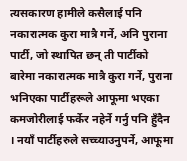त्यसकारण हामीले कसैलाई पनि नकारात्मक कुरा मात्रै गर्ने, अनि पुराना पार्टी, जो स्थापित छन् ती पार्टीको बारेमा नकारात्मक मात्रै कुरा गर्ने, पुराना भनिएका पार्टीहरूले आफूमा भएका कमजोरीलाई फर्केर नहेर्ने गर्नु पनि हुँदैन । नयाँ पार्टीहरुले सच्च्याउनुपर्ने, आफूमा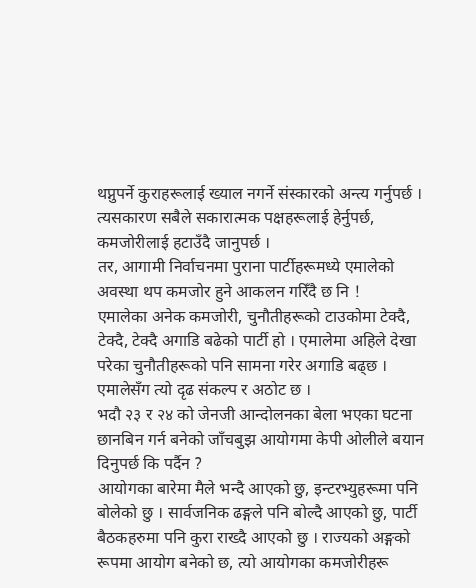थप्नुपर्ने कुराहरूलाई ख्याल नगर्ने संस्कारको अन्त्य गर्नुपर्छ । त्यसकारण सबैले सकारात्मक पक्षहरूलाई हेर्नुपर्छ, कमजोरीलाई हटाउँदै जानुपर्छ ।
तर, आगामी निर्वाचनमा पुराना पार्टीहरूमध्ये एमालेको अवस्था थप कमजोर हुने आकलन गरिँदै छ नि !
एमालेका अनेक कमजोरी, चुनौतीहरूको टाउकोमा टेक्दै, टेक्दै, टेक्दै अगाडि बढेको पार्टी हो । एमालेमा अहिले देखा परेका चुनौतीहरूको पनि सामना गरेर अगाडि बढ्छ । एमालेसँग त्यो दृढ संकल्प र अठोट छ ।
भदौ २३ र २४ को जेनजी आन्दोलनका बेला भएका घटना छानबिन गर्न बनेको जाँचबुझ आयोगमा केपी ओलीले बयान दिनुपर्छ कि पर्दैन ?
आयोगका बारेमा मैले भन्दै आएको छु, इन्टरभ्युहरूमा पनि बोलेको छु । सार्वजनिक ढङ्गले पनि बोल्दै आएको छु, पार्टी बैठकहरुमा पनि कुरा राख्दै आएको छु । राज्यको अङ्गको रूपमा आयोग बनेको छ, त्यो आयोगका कमजोरीहरू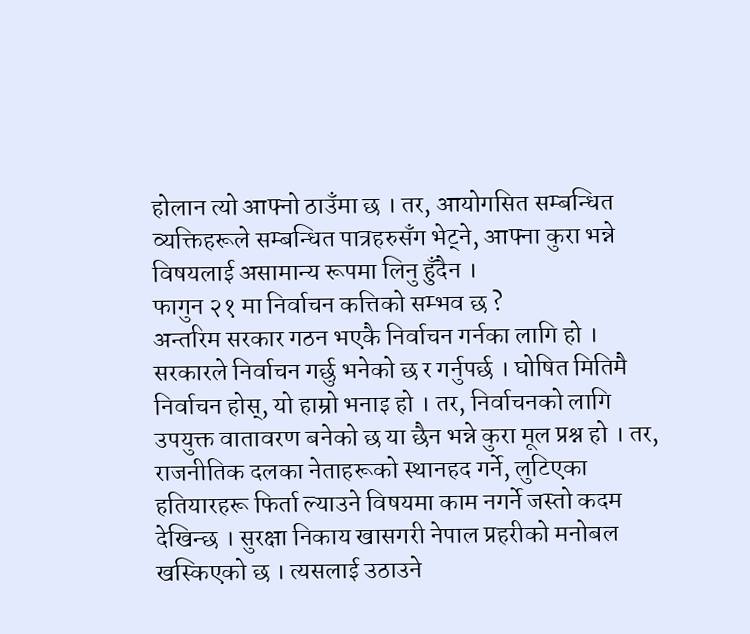होलान त्यो आफ्नो ठाउँमा छ । तर, आयोगसित सम्बन्धित व्यक्तिहरूले सम्बन्धित पात्रहरुसँग भेट्ने, आफ्ना कुरा भन्ने विषयलाई असामान्य रूपमा लिनु हुँदैन ।
फागुन २१ मा निर्वाचन कत्तिको सम्भव छ ?
अन्तरिम सरकार गठन भएकै निर्वाचन गर्नका लागि हो । सरकारले निर्वाचन गर्छु भनेको छ र गर्नुपर्छ । घोषित मितिमै निर्वाचन होस्, यो हाम्रो भनाइ हो । तर, निर्वाचनको लागि उपयुक्त वातावरण बनेको छ या छैन भन्ने कुरा मूल प्रश्न हो । तर, राजनीतिक दलका नेताहरूको स्थानहद गर्ने, लुटिएका हतियारहरू फिर्ता ल्याउने विषयमा काम नगर्ने जस्तो कदम देखिन्छ । सुरक्षा निकाय खासगरी नेपाल प्रहरीको मनोबल खस्किएको छ । त्यसलाई उठाउने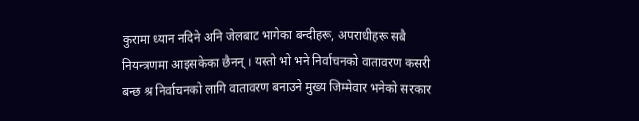कुरामा ध्यान नदिने अनि जेलबाट भागेका बन्दीहरू, अपराधीहरू सबै नियन्त्रणमा आइसकेका छैनन् । यस्तो भो भने निर्वाचनको वातावरण कसरी बन्छ श्र निर्वाचनको लागि वातावरण बनाउने मुख्य जिम्मेवार भनेको सरकार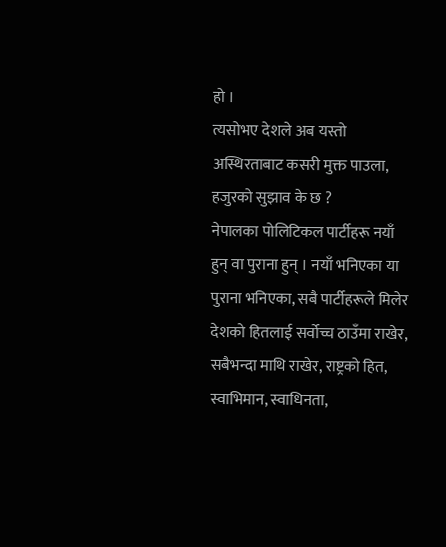हो ।
त्यसोभए देशले अब यस्तो अस्थिरताबाट कसरी मुक्त पाउला, हजुरको सुझाव के छ ?
नेपालका पोलिटिकल पार्टीहरू नयाँ हुन् वा पुराना हुन् । नयाँ भनिएका या पुराना भनिएका, सबै पार्टीहरूले मिलेर देशको हितलाई सर्वोच्च ठाउँमा राखेर, सबैभन्दा माथि राखेर, राष्ट्रको हित, स्वाभिमान, स्वाधिनता,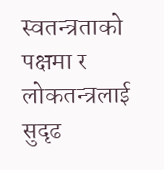स्वतन्त्रताको पक्षमा र लोकतन्त्रलाई सुदृढ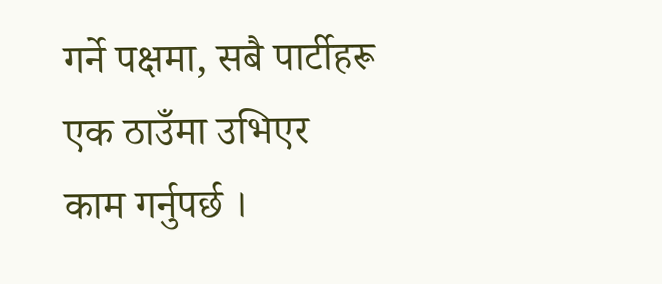गर्ने पक्षमा, सबै पार्टीहरू एक ठाउँमा उभिएर काम गर्नुपर्छ ।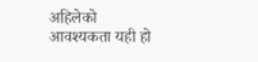अहिलेको आवश्यकता यही हो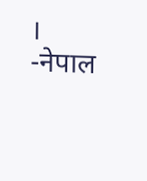। -नेपाल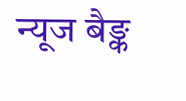न्यूज बैङ्क